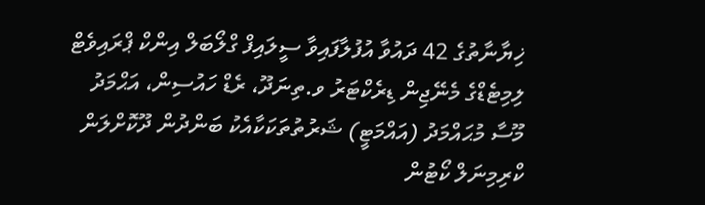ޚިޔާނާތުގެ 42 ދައުވާ އުފުލާފައިވާ ސީލައިފް ގްލޯބަލް އިންކް ޕްރައިވެޓް ލިމިޓެޑްގެ މެނޭޖިން ޑިރެކްޓަރު ވ.ތިނަދޫ، ރެޑް ހައުސިން، އަޙްމަދު މޫސާ މުޙައްމަދު (އައްމަޓީ) ޝަރުތުތަކަކާއެކު ބަންދުން ދޫކޮށްލަން ކްރިމިނަލް ކޯޓުން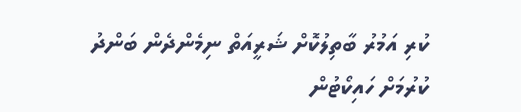ކުރި އަމުރު ބާތިލުކޮށް ޝަރީއަތް ނިމެންދެން ބަންދު ކުރުމަށް ހައިކޯޓުން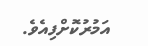އަމުރުކޮށްފިއެވެ.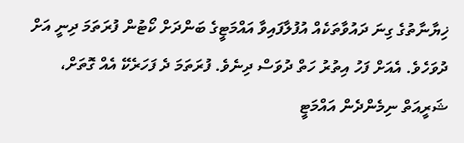ޚިޔާނާތުގެ ގިނަ ދައުވާތަކެއް އުފުލާފައިވާ އައްމަޓީގެ ބަންދަށް ކޯޓުން ފުރަތަމަ ދިނީ އަށް ދުވަހެވެ. އެއަށް ފަހު އިތުރު ހަތް ދުވަސް ދިނެވެ. ފުރަތަމަ ދެ ފަހަރެކޭ އެއް ގޮތަށް، ޝަރީއަތް ނިމެންދެން އައްމަޓީ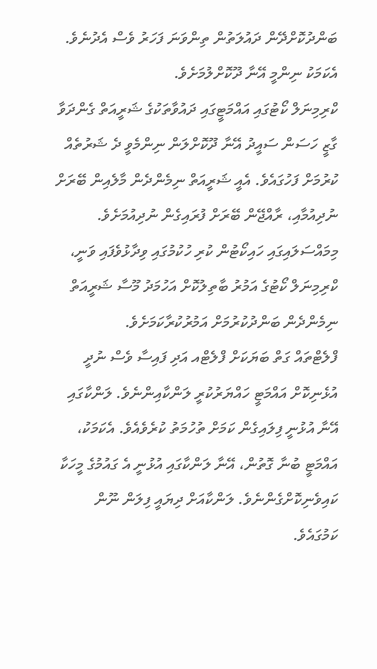ބަންދުކޮށްދޭން ދައުލަތުން ތިންވަނަ ފަހަރު ވެސް އެދުނެވެ. އެކަމަކު ނިންމީ އޭނާ ދޫކޮށްލުމަށެވެ.
ކްރިމިނަލް ކޯޓުގައި އައްމަޓީގައި ދައުވާތަކުގެ ޝަރީއަތް ގެންދަވާ ގާޒީ ހަސަން ސައީދު އޭނާ ދޫކޮށްލަން ނިންމެވީ ދެ ޝަރުތެއް ކުރުމަށް ފަހުގައެވެ. އެއީ ޝަރީއަތް ނިމެންދެން މާލެއިން ބޭރަށް ނުދިއުމާއި، ރާއްޖޭން ބޭރަށް ފުރައިގެން ނުދިއުމަށެވެ.
މިމައްސަލައިގައި ހައިކޯޓުން ކުރި ހުކުމުގައި ވިދާޅުވެފައި ވަނީ، ކްރިމިނަލް ކޯޓުގެ އަމުރު ބާތިލުކޮށް އަހުމަދު މޫސާ ޝަރީއަތް ނިމެންދެން ބަންދުކުރުމަށް އަމުރުކުރާކަމަށެވެ.
ފްލެޓްތައް ގަތް ބަޔަކަށް ފްލެޓްއ އަދި ފައިސާ ވެސް ނުދީ އުޅެނިކޮށް އައްމަޓީ ހައްޔަރުކުރީ ލަންކާއިންނެވެ. ލަންކާގައި އޭނާ އުޅުނީ ފިލައިގެން ކަމަށް ތުހުމަތު ކުރެވެއެވެ. އެކަމަކު، އައްމަޓީ ބުނާ ގޮތުން، އޭނާ ލަންކާގައި އުޅުނީ އެ ގައުމުގެ މީހަކާ ކައިވެނިކޮށްގެންނެވެ. ލަންކާއަށް ދިޔައީ ފިލަން ނޫން ކަމުގައެވެ.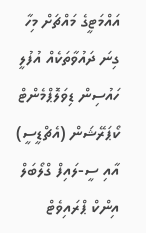އައްމަޓީގެ މައްޗަށް މިހާ ގިނަ ދައުވާތަކެއް އުފުލީ ހައުސިން ޑިވަލޮޕްމެންޓް ކޯޕަރޭޝަން (އެޗްޑީސީ) އާއި ސީ-ލައިފް ގްލޯބަލް އިންކް ޕްރައިވެޓް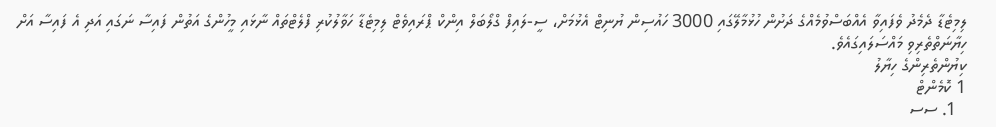ލިމިޓެޑާ ދެމެދު ވެފައިވާ އެއްބަސްވުމެއްގެ ދަށުން ހުޅުމާލޭގައި 3000 ހައުސިން ޔުނިޓް އެޅުމަށް، ސީ-ލައިފް ގްލޯބަލް އިންކް ޕްރައިވެޓް ލިމިޓެޑާ ހަވާލުކުރި ފްލެޓްތައް ނާޅައި މީހުންގެ އަތުން ފައިސާ ނަގައި އަދި އެ ފައިސާ އަށް ހިޔާނަތްތެރިވި މައްސަލައިގައެވެ.
ކިޔުންތެރިންގެ ހިޔާލު
1 ކޮމެންޓް
  1. ސސ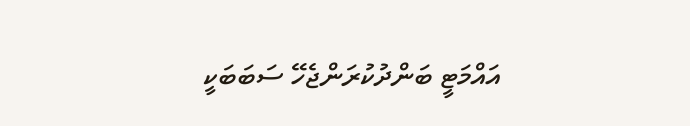އައްމަޓީ ބަންދުކުރަންޖެހޭ ސަބަބަކީ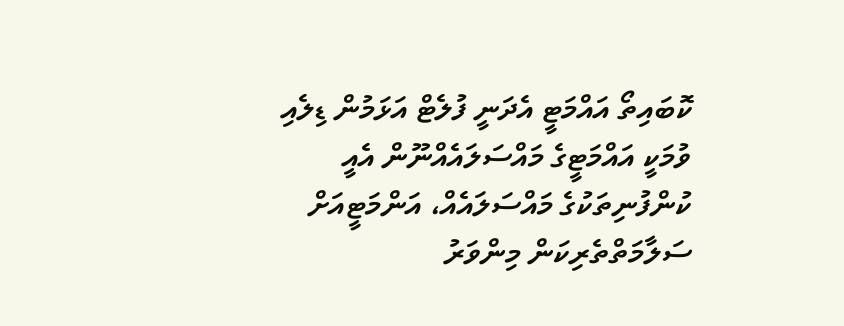ކޮބައިތޯ އައްމަޓީ އެދަނީ ފުލެޓް އަޅަމުން ޑިލެއި ވުމަކީ އައްމަޓީގެ މައްސަލައެއްނޫން އެއީ ކުންފުނިތަކުގެ މައްސަލައެއް، އަންމަޓީއަށް ސަލާމަތްތެރިކަން މިންވަރު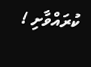ކުރައްވާށި !